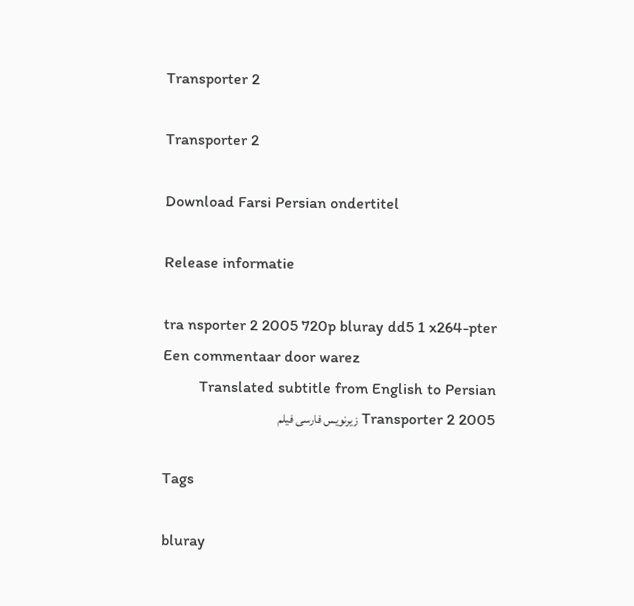Transporter 2

Transporter 2

Download Farsi Persian ondertitel

Release informatie

tra nsporter 2 2005 720p bluray dd5 1 x264-pter
Een commentaar door warez
Translated subtitle from English to Persian Transporter 2 2005 زیرنویس فارسی فیلم

Tags

bluray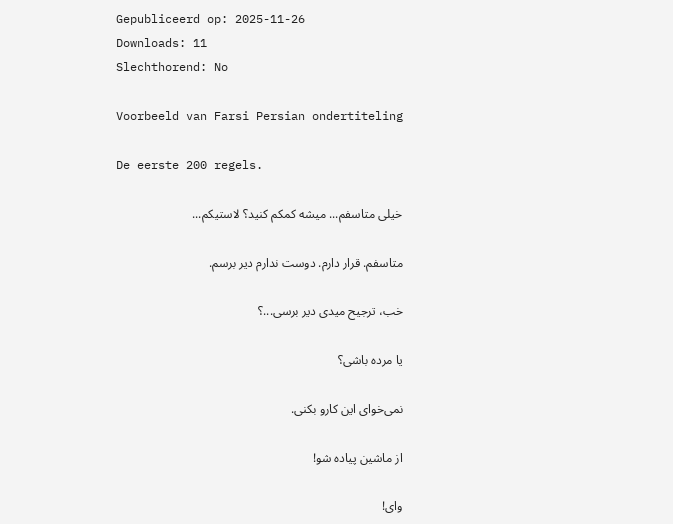Gepubliceerd op: 2025-11-26
Downloads: 11
Slechthorend: No

Voorbeeld van Farsi Persian ondertiteling

De eerste 200 regels.

خیلی متاسفم... میشه کمکم کنید؟ لاستیکم...

متاسفم. قرار دارم. دوست ندارم دیر برسم.

خب، ترجیح میدی دیر برسی...؟

یا مرده باشی؟

نمی‌خوای این کارو بکنی.

از ماشین پیاده شو!

وای!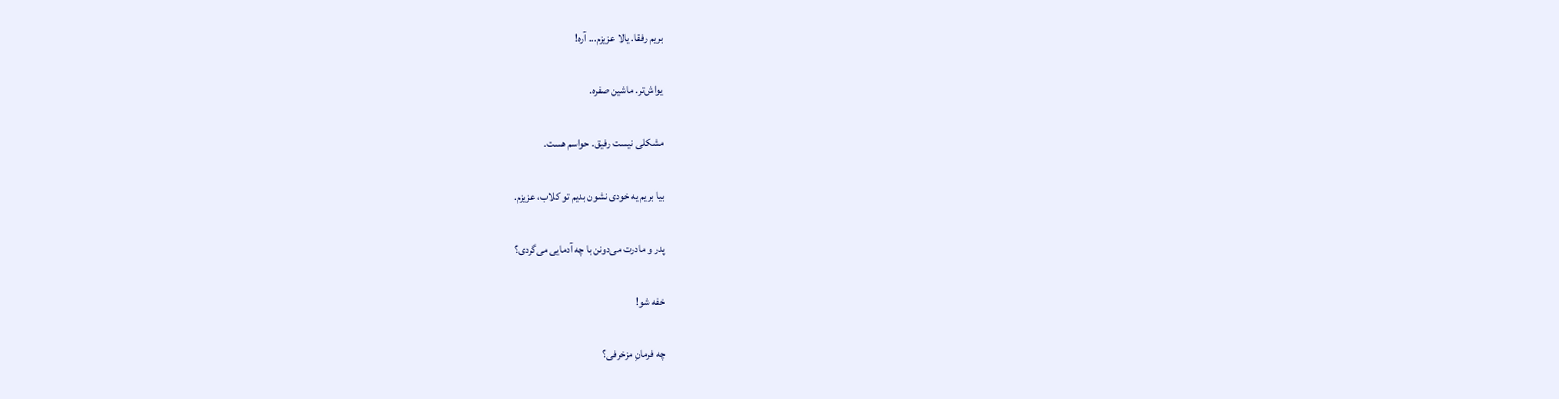بریم رفقا. یالا عزیزم... آره!

یواش‌تر. ماشین صفره.

مشکلی نیست رفیق. حواسم هست.

بیا بریم یه خودی نشون بدیم تو کلاب، عزیزم.

پدر و مادرت می‌دونن با چه آدمایی می‌گردی؟

خفه شو!

چه فرمانِ مزخرفی؟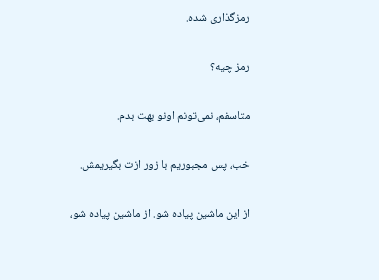رمزگذاری شده.

رمز چیه؟

متاسفم، نمی‌تونم اونو بهت بدم.

خب، پس مجبوریم با زور ازت بگیریمش.

از این ماشین پیاده شو. از ماشین پیاده شو،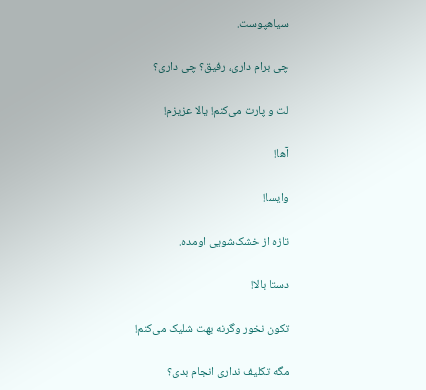سیاهپوست.

چی برام داری، رفیق؟ چی داری؟

لت و پارت می‌کنم! یالا عزیزم!

آها!

وایسا!

تازه از خشک‌شویی اومده.

دستا بالا!

تکون نخور وگرنه بهت شلیک می‌کنم!

مگه تکلیف نداری انجام بدی؟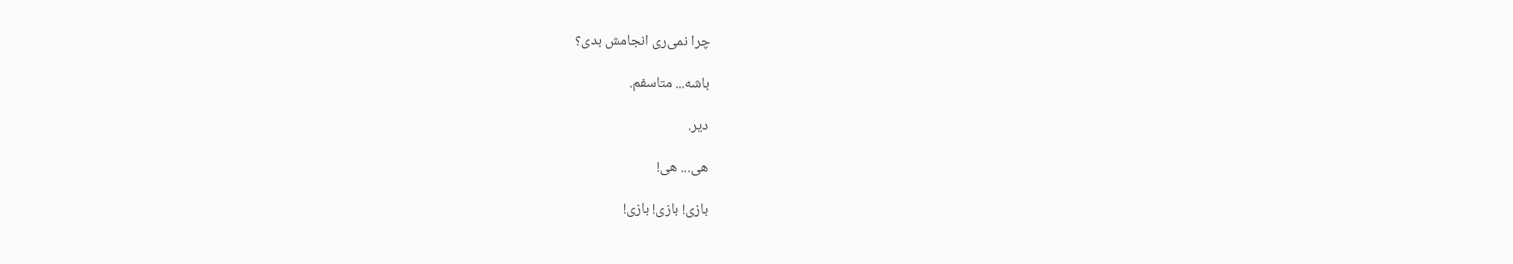چرا نمی‌ری انجامش بدی؟

باشه... متاسفم.

دیر.

هی... هی!

بازی! بازی! بازی!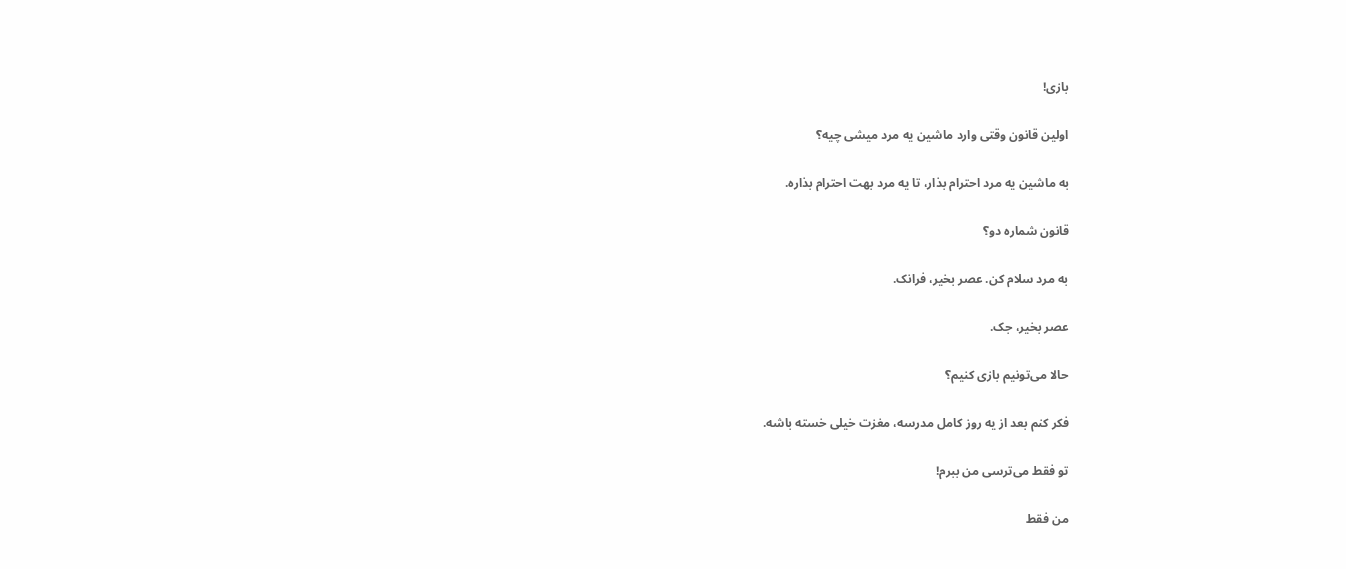بازی!

اولین قانون وقتی وارد ماشین یه مرد میشی چیه؟

به ماشین یه مرد احترام بذار، تا یه مرد بهت احترام بذاره.

قانون شماره دو؟

به مرد سلام کن. عصر بخیر، فرانک.

عصر بخیر، جک.

حالا می‌تونیم بازی کنیم؟

فکر کنم بعد از یه روز کامل مدرسه، مغزت خیلی خسته باشه.

تو فقط می‌ترسی من ببرم!

من فقط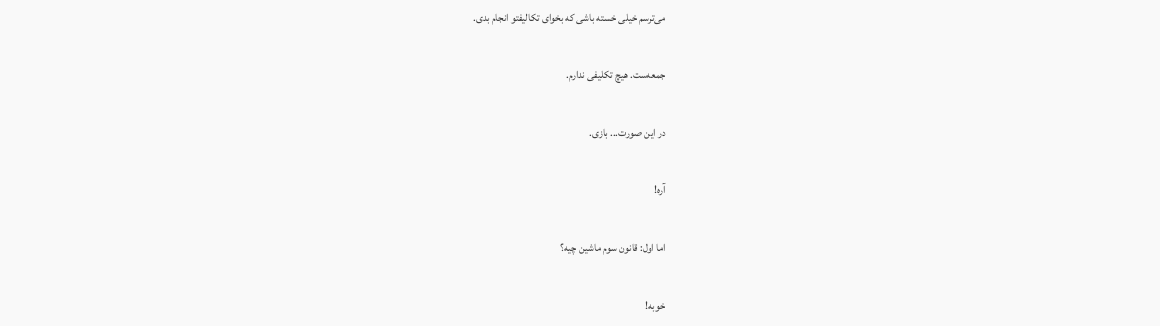می‌ترسم خیلی خسته باشی که بخوای تکالیفتو انجام بدی.

جمعه‌ست. هیچ تکلیفی ندارم.

در این صورت... بازی.

آره!

اما اول: قانون سوم ماشین چیه؟

خوبه!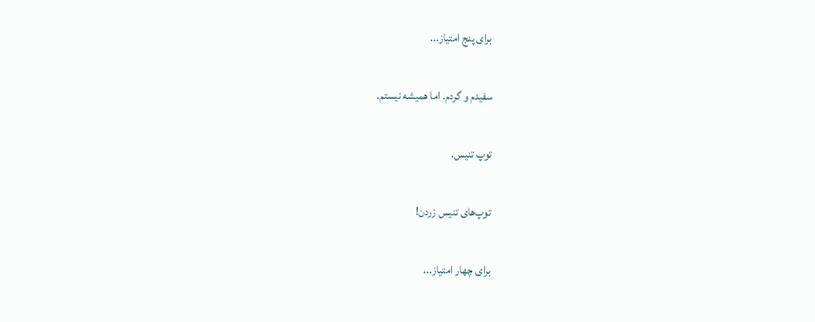برای پنج امتیاز...

سفیدم و گردم. اما همیشه نیستم.

توپ تنیس.

توپ‌های تنیس زردن!

برای چهار امتیاز...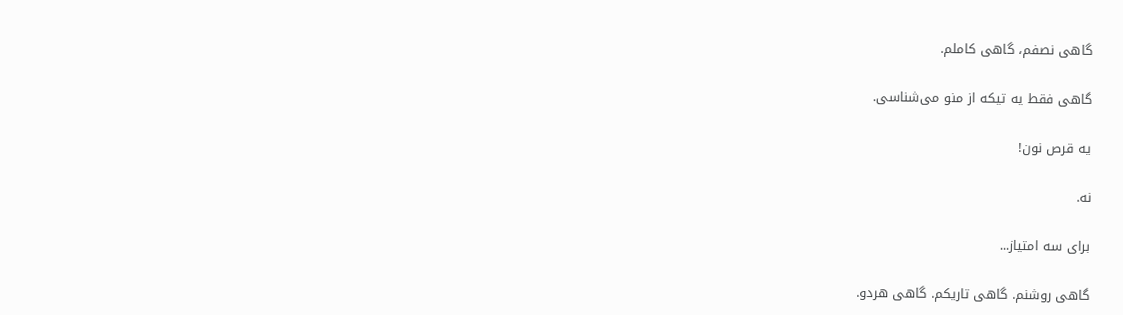گاهی نصفم، گاهی کاملم.

گاهی فقط یه تیکه از منو می‌شناسی.

یه قرص نون!

نه.

برای سه امتیاز...

گاهی روشنم. گاهی تاریکم. گاهی هردو.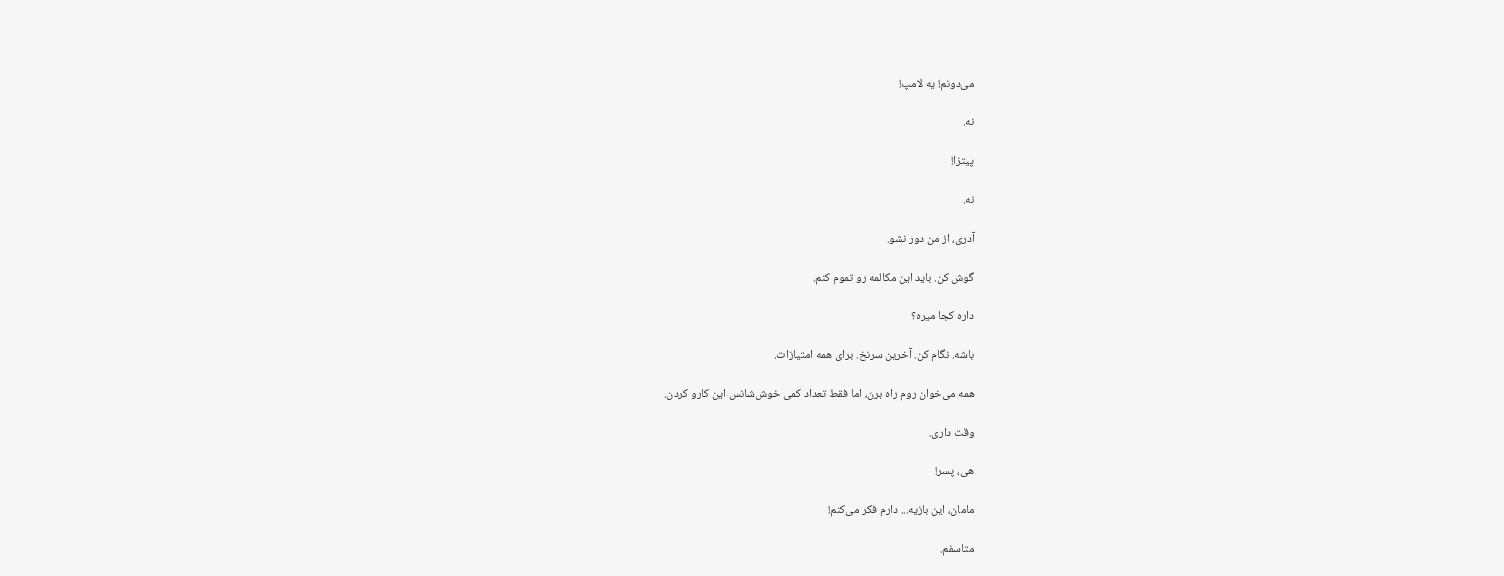می‌دونم! یه لامپ!

نه.

پیتزا!

نه.

آدری، از من دور نشو.

گوش کن. باید این مکالمه رو تموم کنم.

داره کجا میره؟

باشه. نگام کن. آخرین سرنخ. برای همه امتیازات.

همه می‌خوان روم راه برن، اما فقط تعداد کمی خوش‌شانس این کارو کردن.

وقت داری.

هی، پسر!

مامان، این بازیه... دارم فکر می‌کنم!

متاسفم.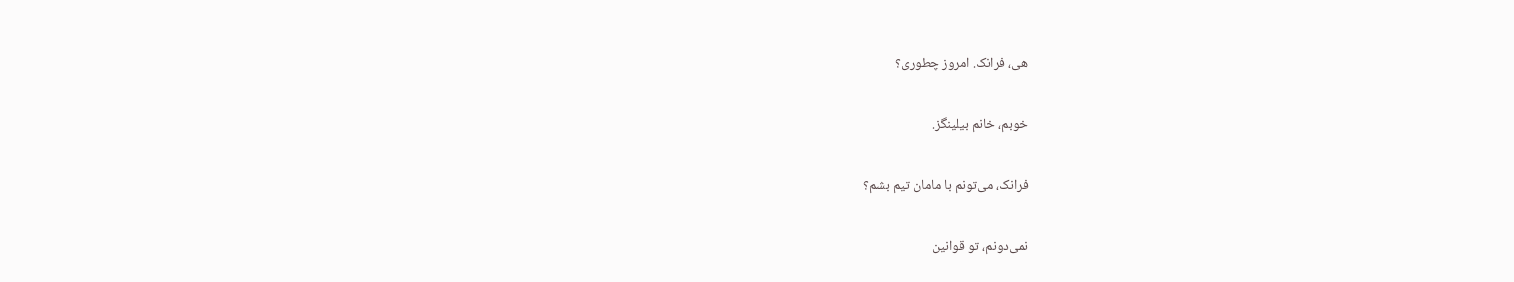هی، فرانک. امروز چطوری؟

خوبم، خانم بیلینگز.

فرانک، می‌تونم با مامان تیم بشم؟

نمی‌دونم، تو قوانین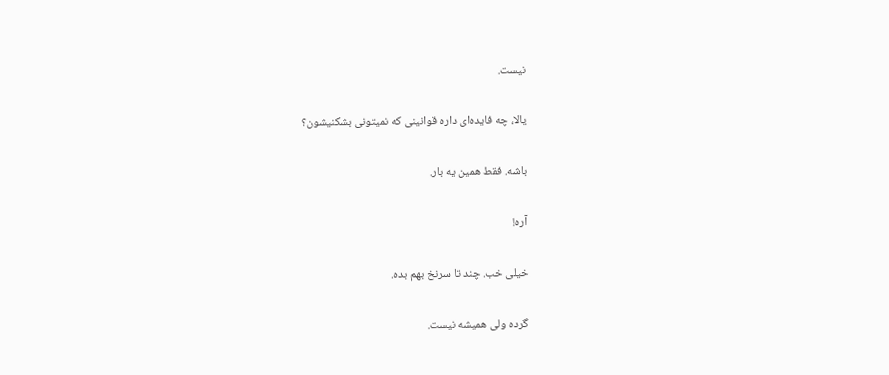نیست.

یالا، چه فایده‌ای داره قوانینی که نمیتونی بشکنیشون؟

باشه. فقط همین یه بار.

آره!

خیلی خب. چند تا سرنخ بهم بده.

گرده ولی همیشه نیست.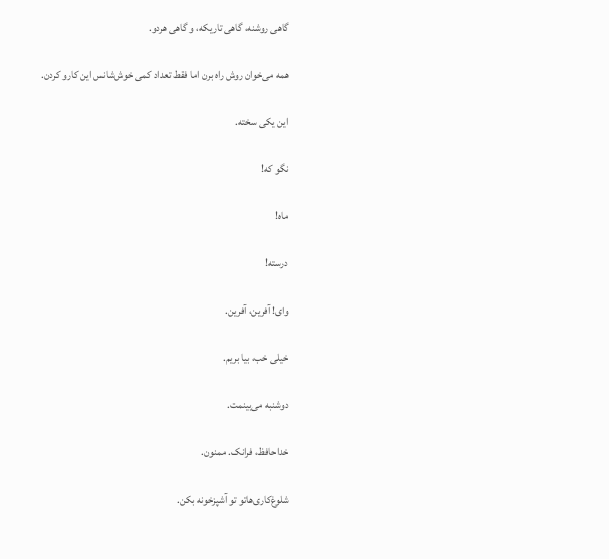گاهی روشنه، گاهی تاریکه، و گاهی هردو.

همه می‌خوان روش راه برن اما فقط تعداد کمی خوش‌شانس این کارو کردن.

این یکی سخته.

نگو که!

ماه!

درسته!

وای! آفرین، آفرین.

خیلی خب، بیا بریم.

دوشنبه می‌بینمت.

خداحافظ، فرانک. ممنون.

شلوغ‌کاری‌هاتو تو آشپزخونه بکن.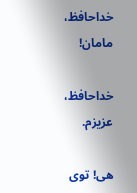خداحافظ، مامان!

خداحافظ، عزیزم.

هی! توی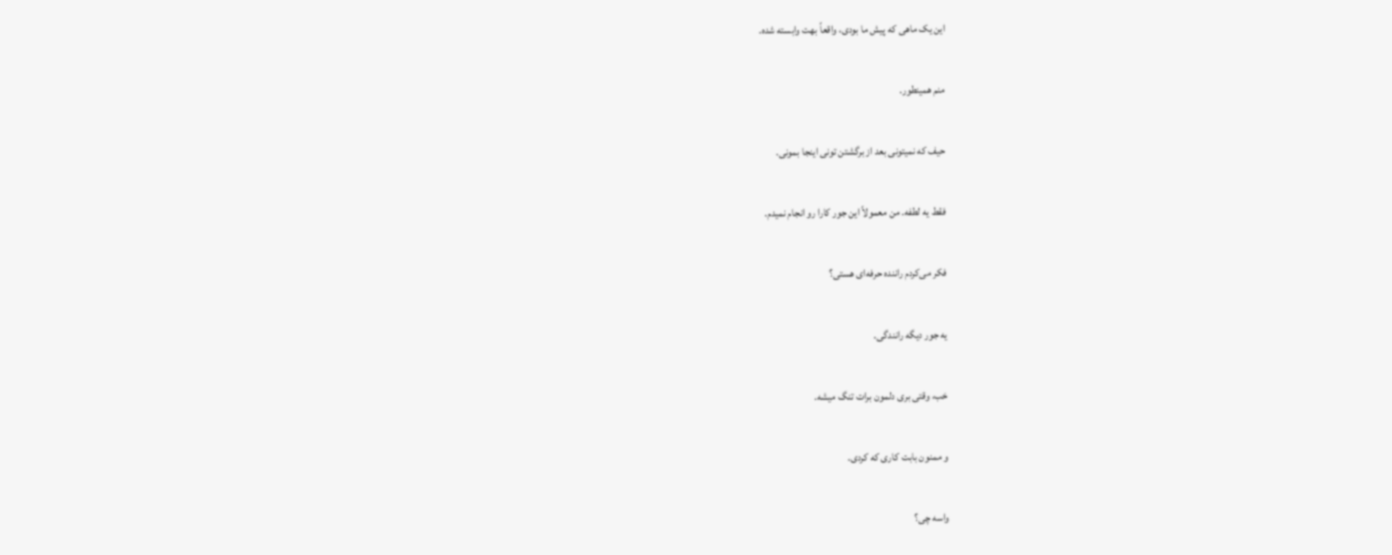این یک ماهی که پیش ما بودی، واقعاً بهت وابسته شده.

منم همینطور.

حیف که نمیتونی بعد از برگشتن تونی اینجا بمونی.

فقط یه لطفه. من معمولاً این جور کارا رو انجام نمیدم.

فکر می‌کردم راننده حرفه‌ای هستی؟

یه جور دیگه رانندگی.

خب، وقتی بری دلمون برات تنگ میشه.

و ممنون بابت کاری که کردی.

واسه چی؟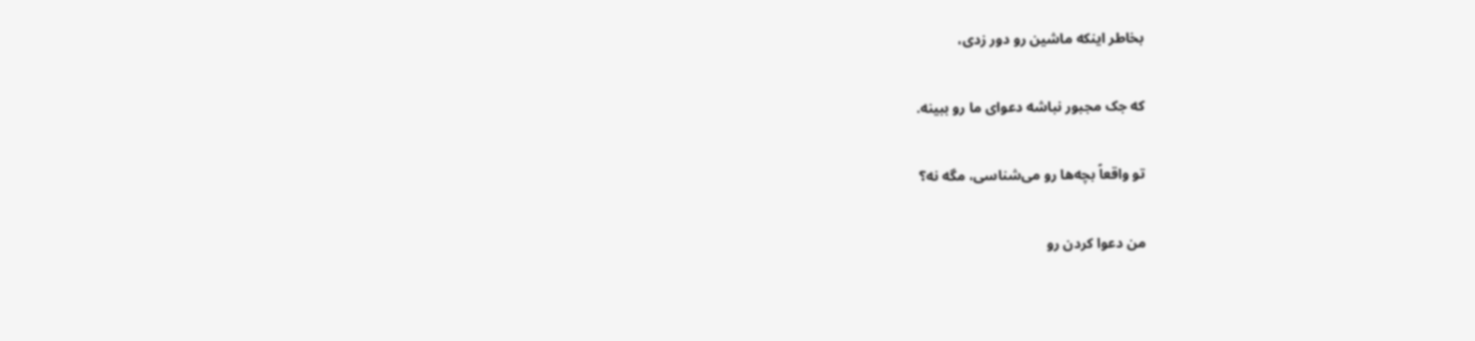بخاطر اینکه ماشین رو دور زدی،

که جک مجبور نباشه دعوای ما رو ببینه.

تو واقعاً بچه‌ها رو می‌شناسی، مگه نه؟

من دعوا کردن رو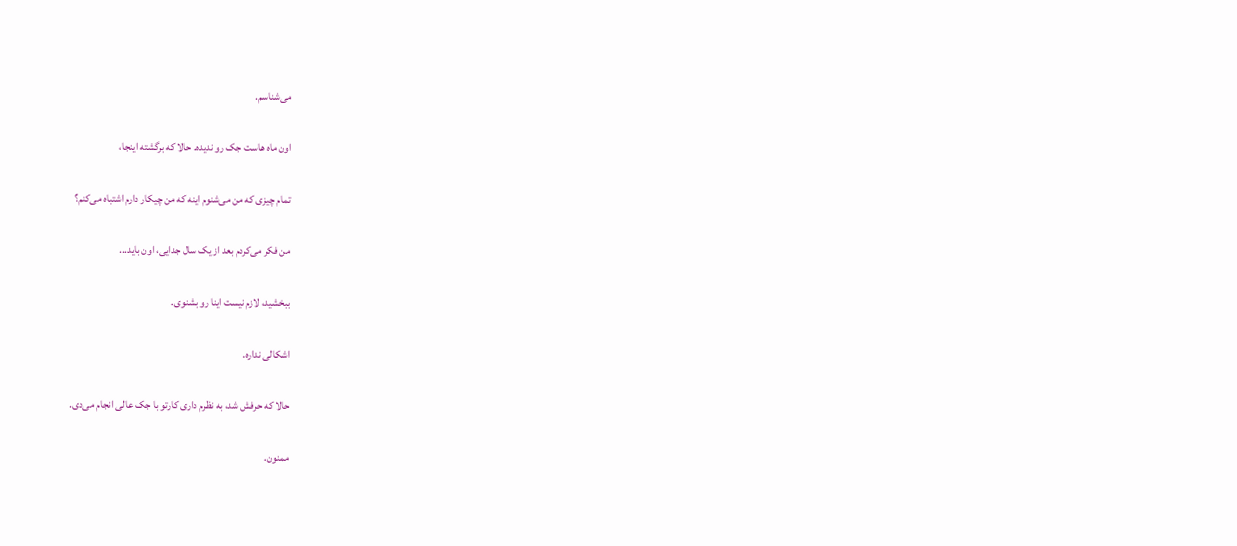می‌شناسم.

اون ماه هاست جک رو ندیده. حالا که برگشته اینجا،

تمام چیزی که من می‌شنوم اینه که من چیکار دارم اشتباه می‌کنم؟

من فکر می‌کردم بعد از یک سال جدایی، اون باید...

ببخشید، لازم نیست اینا رو بشنوی.

اشکالی نداره.

حالا که حرفش شد، به نظرم داری کارتو با جک عالی انجام می‌دی.

ممنون.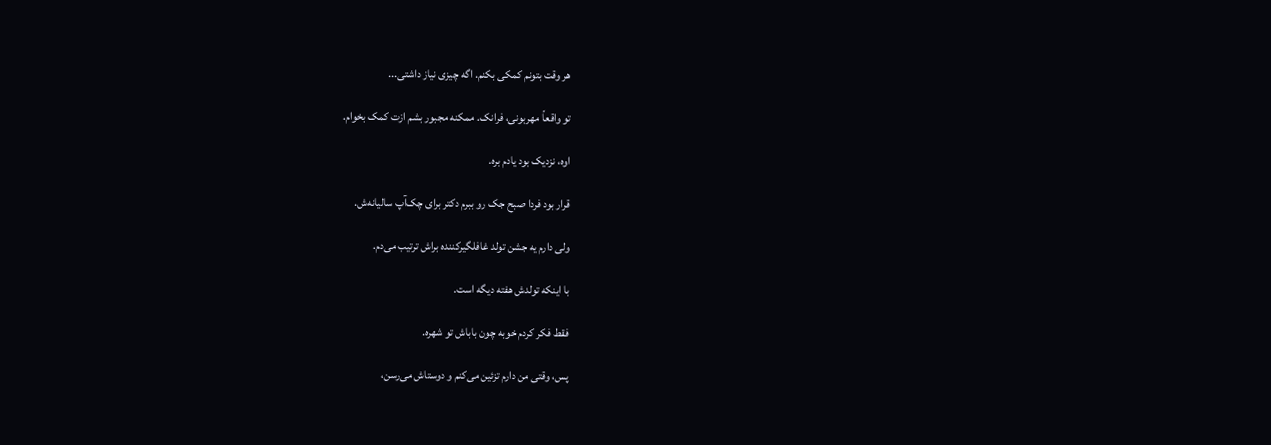هر وقت بتونم کمکی بکنم. اگه چیزی نیاز داشتی...

تو واقعاً مهربونی، فرانک. ممکنه مجبور بشم ازت کمک بخوام.

اوه، نزدیک بود یادم بره.

قرار بود فردا صبح جک رو ببرم دکتر برای چک‌آپ سالیانه‌ش.

ولی دارم یه جشن تولد غافلگیرکننده براش ترتیب می‌دم.

با اینکه تولدش هفته دیگه است.

فقط فکر کردم خوبه چون باباش تو شهره.

پس، وقتی من دارم تزئین می‌کنم و دوستاش می‌رسن،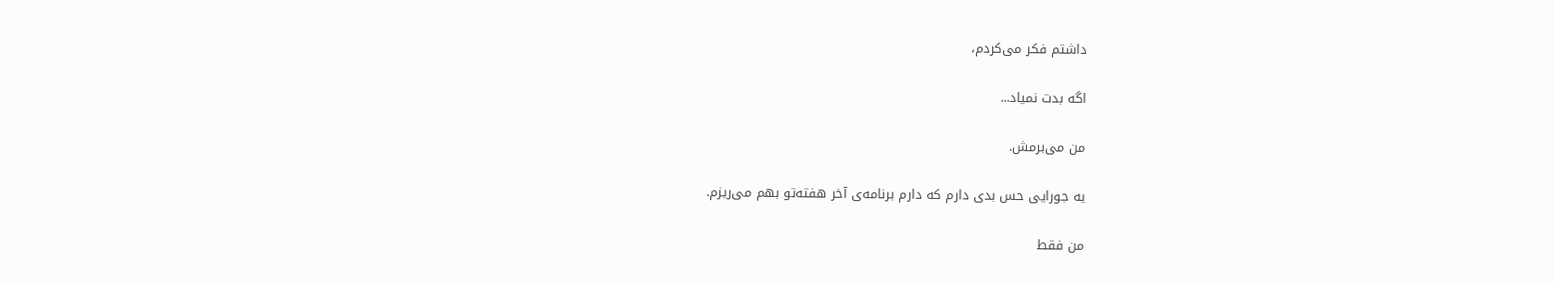داشتم فکر می‌کردم،

اگه بدت نمیاد...

من می‌برمش.

یه جورایی حس بدی دارم که دارم برنامه‌ی آخر هفته‌تو بهم می‌ریزم.

من فقط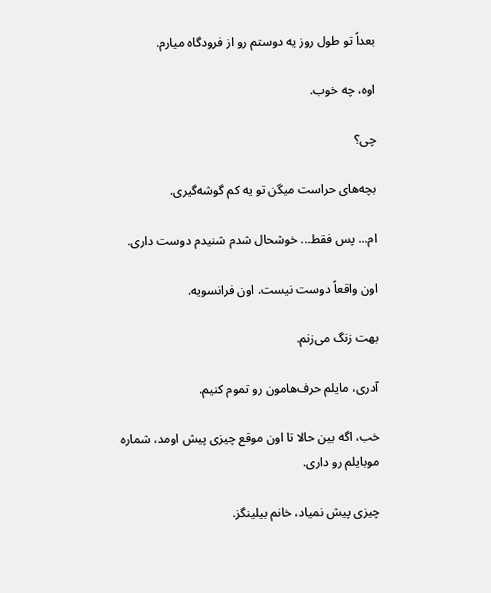بعداً تو طول روز یه دوستم رو از فرودگاه میارم.

اوه، چه خوب.

چی؟

بچه‌های حراست میگن تو یه کم گوشه‌گیری.

ام... پس فقط... خوشحال شدم شنیدم دوست داری.

اون واقعاً دوست نیست. اون فرانسویه.

بهت زنگ می‌زنم.

آدری، مایلم حرف‌هامون رو تموم کنیم.

خب، اگه بین حالا تا اون موقع چیزی پیش اومد، شماره موبایلم رو داری.

چیزی پیش نمیاد، خانم بیلینگز.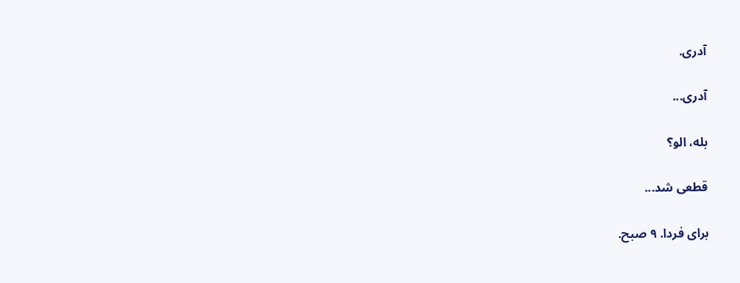آدری.

آدری...

بله، الو؟

قطعی شد...

برای فردا. ۹ صبح.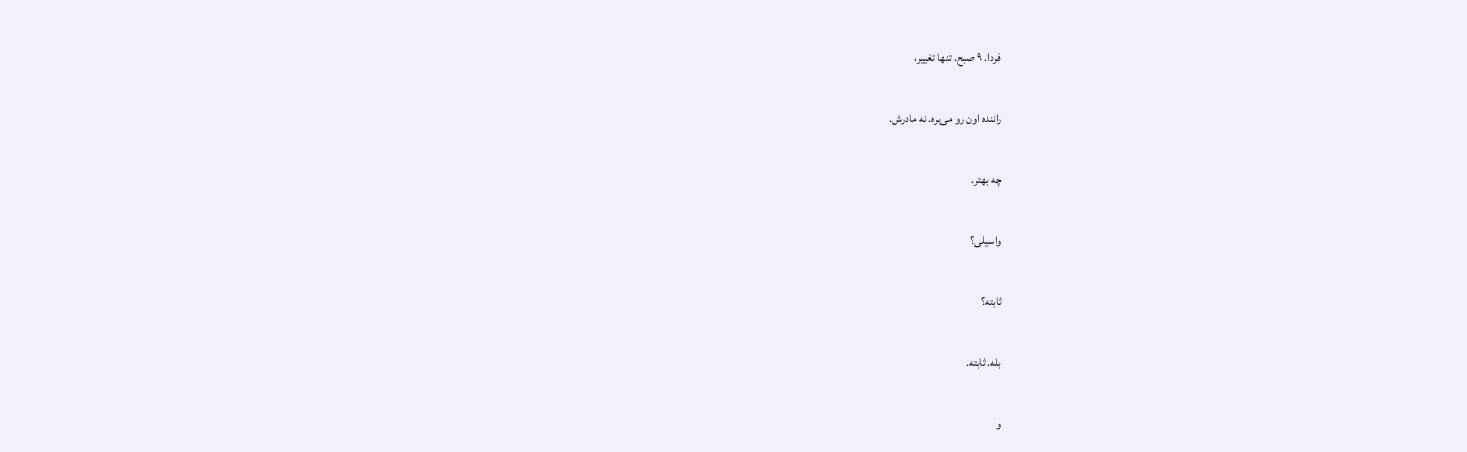فردا. ۹ صبح. تنها تغییر،

راننده اون رو می‌بره. نه مادرش.

چه بهتر.

واسیلی؟

ثابته؟

بله. ثابته.

و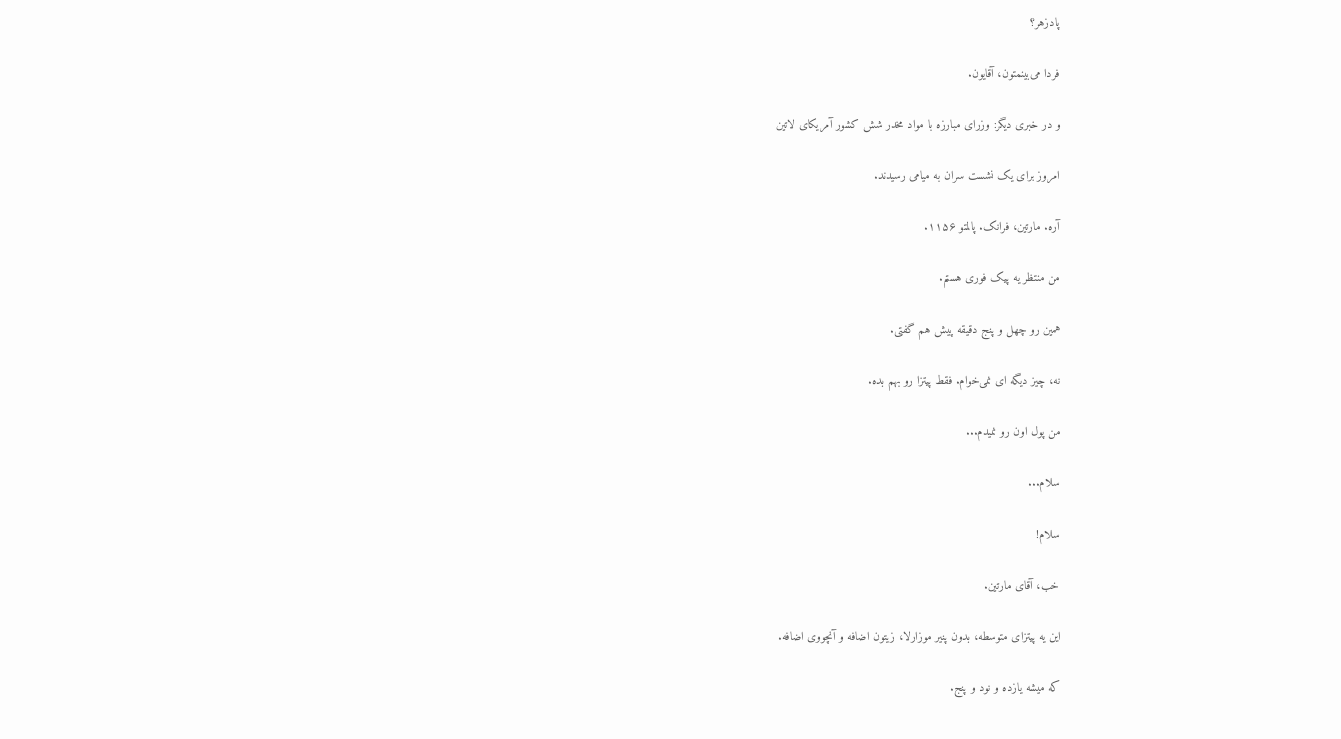پادزهر؟

فردا می‌بینمتون، آقایون.

و در خبری دیگر: وزرای مبارزه با مواد مخدر شش کشور آمریکای لاتین

امروز برای یک نشست سران به میامی رسیدند.

آره. مارتین، فرانک. پالمتو ۱۱۵۶.

من منتظر یه پیک فوری هستم.

همین رو چهل و پنج دقیقه پیش هم گفتی.

نه، چیز دیگه ای نمی‌خوام. فقط پیتزا رو بهم بده.

من پول اون رو نمیدم...

سلام...

سلام!

خب، آقای مارتین.

این یه پیتزای متوسطه، بدون پنیر موزارلا، زیتون اضافه و آنچووی اضافه.

که میشه یازده و نود و پنج.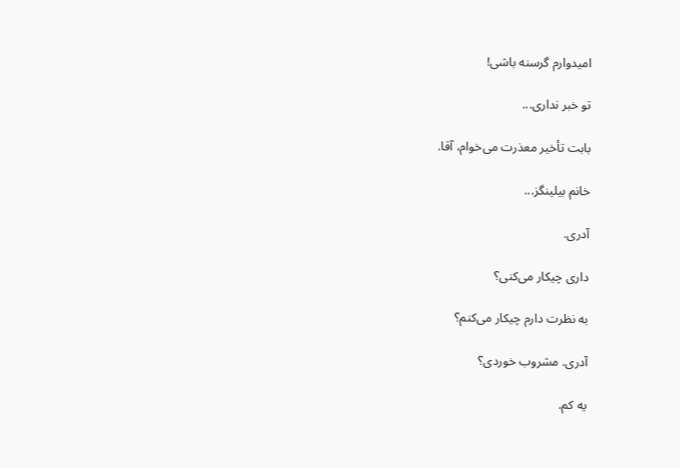امیدوارم گرسنه باشی!

تو خبر نداری...

بابت تأخیر معذرت می‌خوام، آقا.

خانم بیلینگز...

آدری.

داری چیکار می‌کنی؟

به نظرت دارم چیکار می‌کنم؟

آدری. مشروب خوردی؟

یه کم.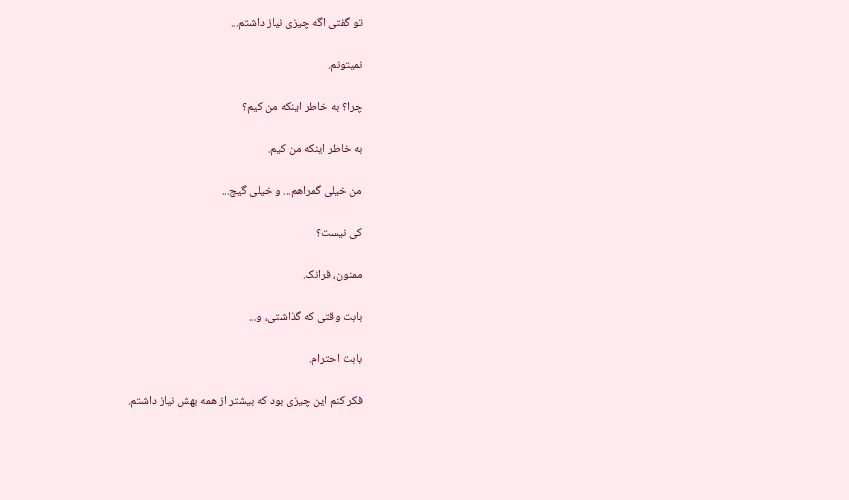تو گفتی اگه چیزی نیاز داشتم...

نمیتونم.

چرا؟ به خاطر اینکه من کیم؟

به خاطر اینکه من کیم.

من خیلی گمراهم... و خیلی گیج...

کی نیست؟

ممنون، فرانک.

بابت وقتی که گذاشتی، و...

بابت احترام.

فکر کنم این چیزی بود که بیشتر از همه بهش نیاز داشتم.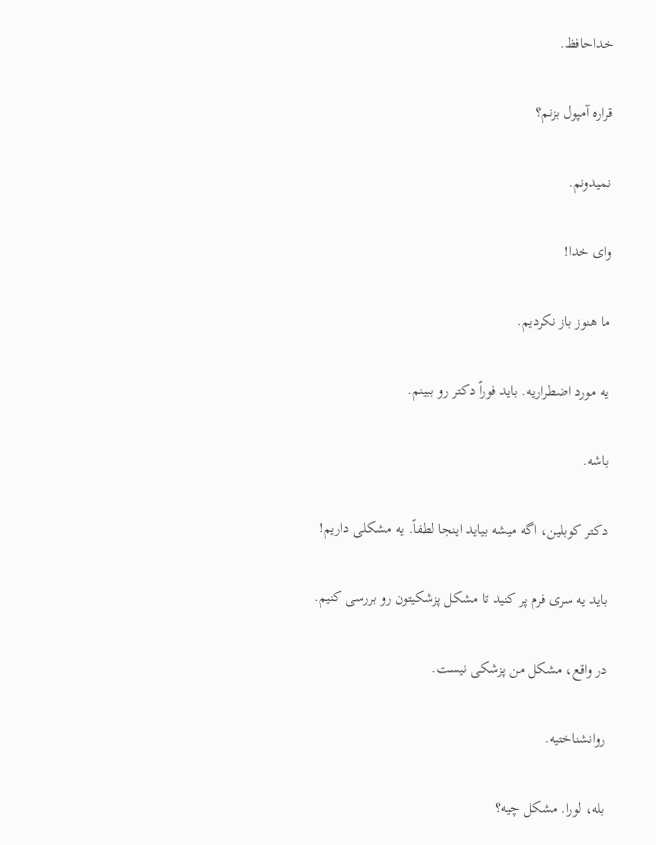خداحافظ.

قراره آمپول بزنم؟

نمیدونم.

وای خدا!

ما هنوز باز نکردیم.

یه مورد اضطراریه. باید فوراً دکتر رو ببینم.

باشه.

دکتر کوبلین، اگه میشه بیاید اینجا لطفاً. یه مشکلی داریم!

باید یه سری فرم پر کنید تا مشکل پزشکیتون رو بررسی کنیم.

در واقع، مشکل من پزشکی نیست.

روانشناختیه.

بله، لورا. مشکل چیه؟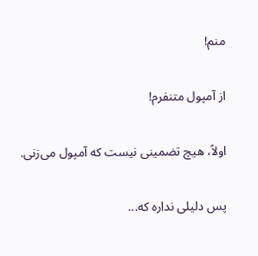منم!

از آمپول متنفرم!

اولاً، هیچ تضمینی نیست که آمپول می‌زنی.

پس دلیلی نداره که...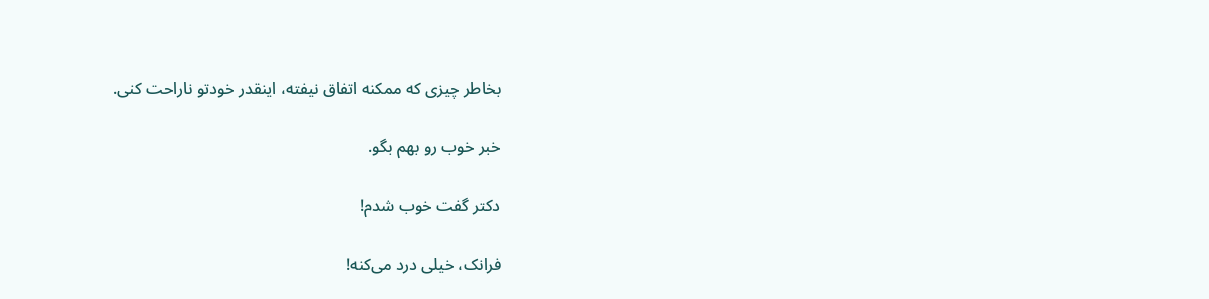بخاطر چیزی که ممکنه اتفاق نیفته، اینقدر خودتو ناراحت کنی.

خبر خوب رو بهم بگو.

دکتر گفت خوب شدم!

فرانک، خیلی درد می‌کنه!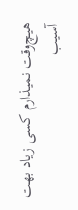هیچ‌وقت نمیذارم کسی زیاد بهت آسیب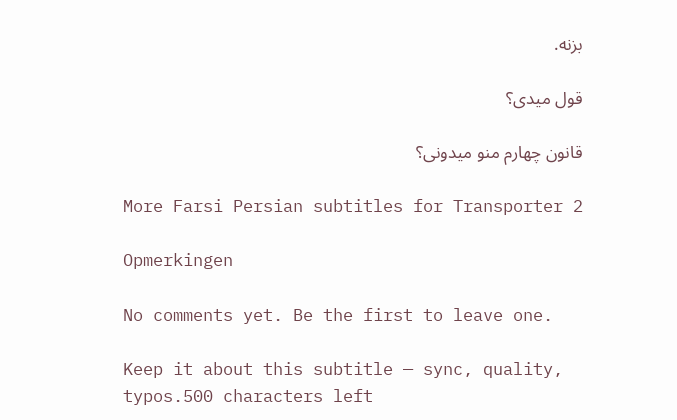بزنه.

قول میدی؟

قانون چهارم منو میدونی؟

More Farsi Persian subtitles for Transporter 2

Opmerkingen

No comments yet. Be the first to leave one.

Keep it about this subtitle — sync, quality, typos.500 characters left